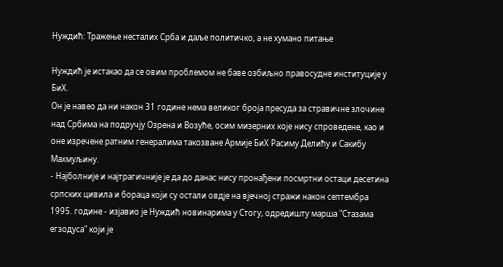Нуждић: Tражење несталих Срба и даље политичко, а не хумано питање

Нуждић је истакао да се овим проблемом не баве озбиљно правосудне институције у БиХ.
Он је навео да ни након 31 године нема великог броја пресуда за стравичне злочине над Србима на подручју Озрена и Возуће, осим мизерних које нису спроведене, као и оне изречене ратним генералима такозване Армије БиХ Расиму Делићу и Сакибу Махмуљину.
- Најболније и најтрагичније је да до данас нису пронађени посмртни остаци десетина српских цивила и бораца који су остали овдје на вјечној стражи након септембра 1995. године - изјавио је Нуждић новинарима у Стогу, одредишту марша "Стазама егзодуса" који је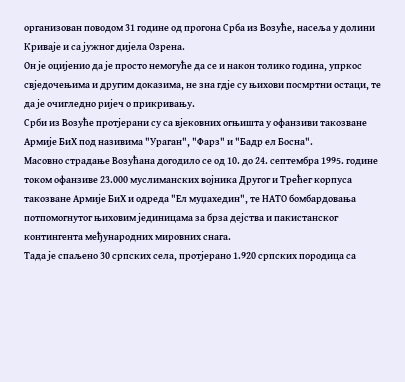организован поводом 31 године од прогона Срба из Возуће, насеља у долини Криваје и са јужног дијела Озрена.
Он је оцијенио да је просто немогуће да се и након толико година, упркос свједочењима и другим доказима, не зна гдје су њихови посмртни остаци, те да је очигледно ријеч о прикривању.
Срби из Возуће протјерани су са вјековних огњишта у офанзиви такозване Армије БиХ под називима "Ураган", "Фарз" и "Бадр ел Босна".
Масовно страдање Возућана догодило се од 10. до 24. септембра 1995. године током офанзиве 23.000 муслиманских војника Другог и Трећег корпуса такозване Армије БиХ и одреда "Ел муџахедин", те НАТО бомбардовања потпомогнутог њиховим јединицама за брза дејства и пакистанског контингента међународних мировних снага.
Тада је спаљено 30 српских села, протјерано 1.920 српских породица са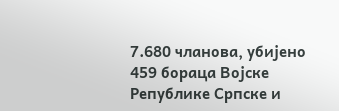7.680 чланова, убијено 459 бораца Војске Републике Српске и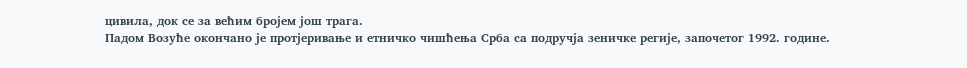цивила, док се за већим бројем још трага.
Падом Возуће окончано је протјеривање и етничко чишћења Срба са подручја зеничке регије, започетог 1992. године.